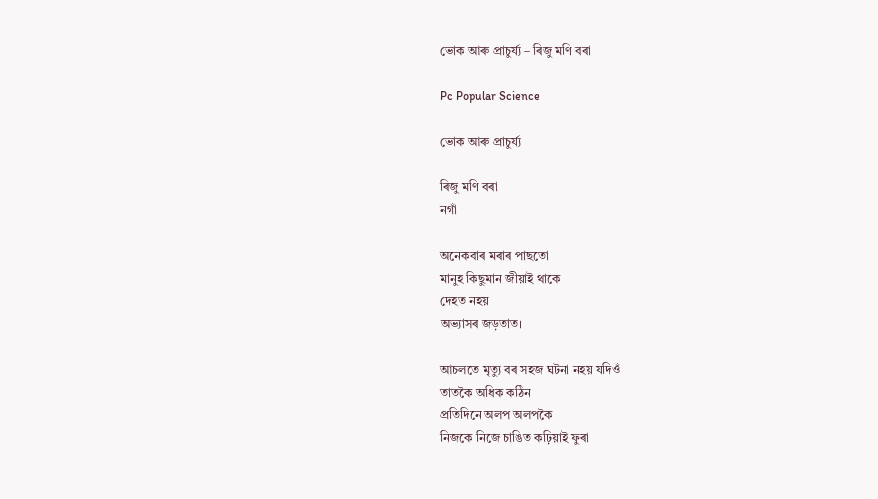ভোক আৰু প্ৰাচুৰ্য্য – ৰিজু মণি বৰা

Pc Popular Science

ভোক আৰু প্ৰাচুৰ্য্য

ৰিজু মণি বৰা
নগাঁ

অনেকবাৰ মৰাৰ পাছতো
মানুহ কিছুমান জীয়াই থাকে
দেহত নহয়
অভ্যাসৰ জড়তাত।

আচলতে মৃত্যু বৰ সহজ ঘটনা নহয় যদিওঁ
তাতকৈ অধিক কঠিন
প্ৰতিদিনে অলপ অলপকৈ
নিজকে নিজে চাঙিত কঢ়িয়াই ফুৰা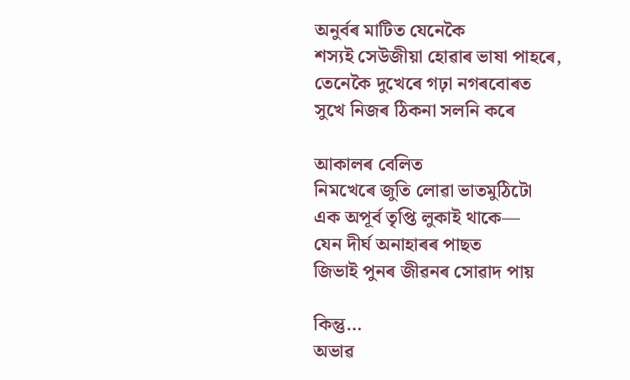অনুৰ্বৰ মাটিত যেনেকৈ
শস্যই সেউজীয়া হোৱাৰ ভাষা পাহৰে,
তেনেকৈ দুখেৰে গঢ়া নগৰবোৰত
সুখে নিজৰ ঠিকনা সলনি কৰে

আকালৰ বেলিত
নিমখেৰে জুতি লোৱা ভাতমুঠিটো
এক অপূৰ্ব তৃপ্তি লুকাই থাকে—
যেন দীৰ্ঘ অনাহাৰৰ পাছত
জিভাই পুনৰ জীৱনৰ সোৱাদ পায়

কিন্তু…
অভাৱ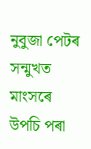নুবুজা পেটৰ সন্মুখত
মাংসৰে উপচি পৰা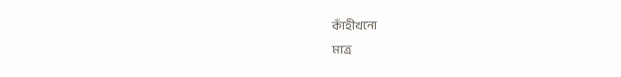কাঁহীখনো
মাত্ৰ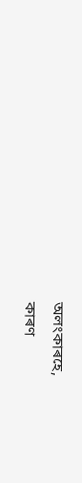অলংকাৰহে,
কাৰণ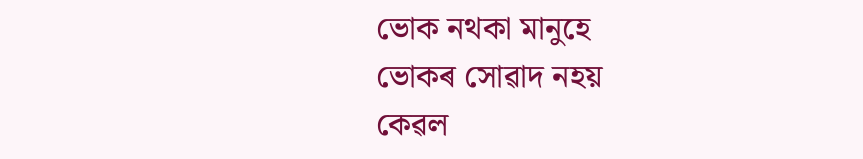ভোক নথকা মানুহে
ভোকৰ সোৱাদ নহয়
কেৱল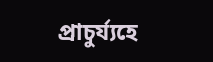প্ৰাচুৰ্য্যহে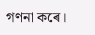গণনা কৰে।